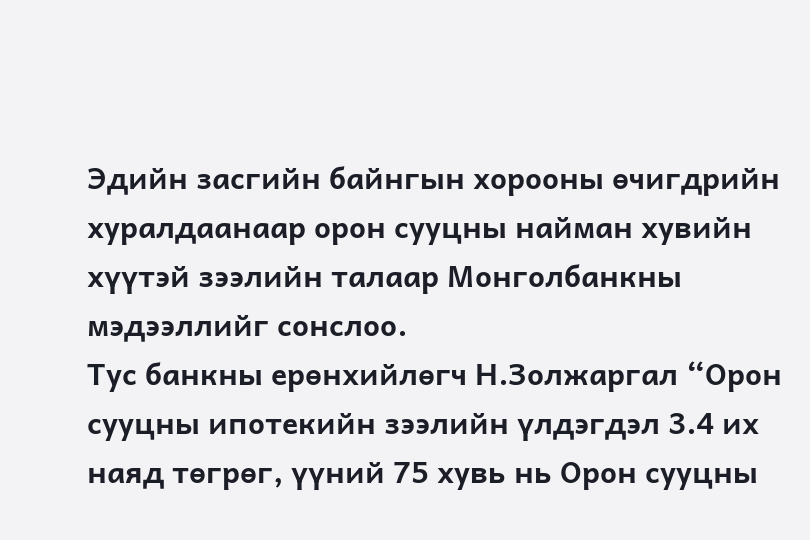Эдийн засгийн байнгын хорооны өчигдрийн хуралдаанаар орон сууцны найман хувийн хүүтэй зээлийн талаар Монголбанкны мэдээллийг сонслоо.
Тус банкны ерөнхийлөгч Н.Золжаргал “Орон сууцны ипотекийн зээлийн үлдэгдэл 3.4 их наяд төгрөг, үүний 75 хувь нь Орон сууцны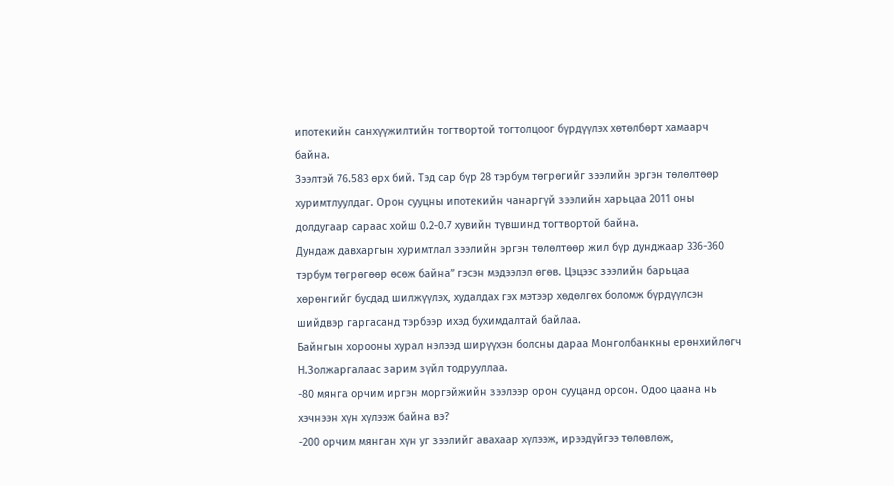ипотекийн санхүүжилтийн тогтвортой тогтолцоог бүрдүүлэх хөтөлбөрт хамаарч байна.
Зээлтэй 76.583 өрх бий. Тэд сар бүр 28 тэрбум төгрөгийг зээлийн эргэн төлөлтөөр хуримтлуулдаг. Орон сууцны ипотекийн чанаргүй зээлийн харьцаа 2011 оны долдугаар сараас хойш 0.2-0.7 хувийн түвшинд тогтвортой байна.
Дундаж давхаргын хуримтлал зээлийн эргэн төлөлтөөр жил бүр дунджаар 336-360 тэрбум төгрөгөөр өсөж байна” гэсэн мэдээлэл өгөв. Цэцээс зээлийн барьцаа хөрөнгийг бусдад шилжүүлэх, худалдах гэх мэтээр хөдөлгөх боломж бүрдүүлсэн шийдвэр гаргасанд тэрбээр ихэд бухимдалтай байлаа.
Байнгын хорооны хурал нэлээд ширүүхэн болсны дараа Монголбанкны ерөнхийлөгч Н.Золжаргалаас зарим зүйл тодрууллаа.
-80 мянга орчим иргэн моргэйжийн зээлээр орон сууцанд орсон. Одоо цаана нь хэчнээн хүн хүлээж байна вэ?
-200 орчим мянган хүн уг зээлийг авахаар хүлээж, ирээдүйгээ төлөвлөж,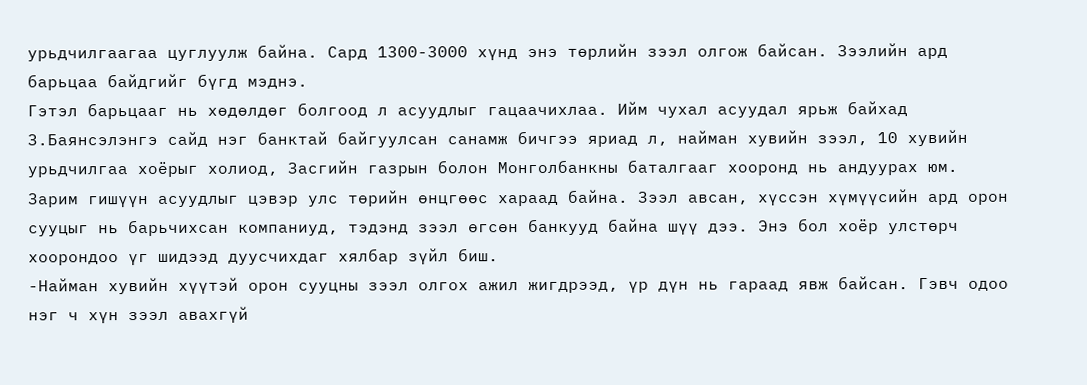урьдчилгаагаа цуглуулж байна. Сард 1300-3000 хүнд энэ төрлийн зээл олгож байсан. Зээлийн ард барьцаа байдгийг бүгд мэднэ.
Гэтэл барьцааг нь хөдөлдөг болгоод л асуудлыг гацаачихлаа. Ийм чухал асуудал ярьж байхад З.Баянсэлэнгэ сайд нэг банктай байгуулсан санамж бичгээ яриад л, найман хувийн зээл, 10 хувийн урьдчилгаа хоёрыг холиод, Засгийн газрын болон Монголбанкны баталгааг хооронд нь андуурах юм.
Зарим гишүүн асуудлыг цэвэр улс төрийн өнцгөөс хараад байна. Зээл авсан, хүссэн хүмүүсийн ард орон сууцыг нь барьчихсан компаниуд, тэдэнд зээл өгсөн банкууд байна шүү дээ. Энэ бол хоёр улстөрч хоорондоо үг шидээд дуусчихдаг хялбар зүйл биш.
-Найман хувийн хүүтэй орон сууцны зээл олгох ажил жигдрээд, үр дүн нь гараад явж байсан. Гэвч одоо нэг ч хүн зээл авахгүй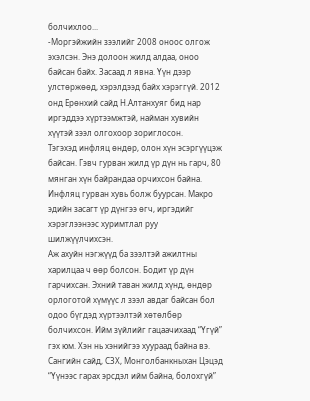болчихлоо...
-Моргэйжийн зээлийг 2008 оноос олгож эхэлсэн. Энэ долоон жилд алдаа, оноо байсан байх. Засаад л явна. Үүн дээр улстөржөөд, хэрэлдээд байх хэрэггүй. 2012 онд Ерөнхий сайд Н.Алтанхуяг бид нар иргэддээ хүртээмжтэй, найман хувийн хүүтэй зээл олгохоор зориглосон.
Тэгэхэд инфляц өндөр, олон хүн эсэргүүцэж байсан. Гэвч гурван жилд үр дүн нь гарч, 80 мянган хүн байрандаа орчихсон байна. Инфляц гурван хувь болж буурсан. Макро эдийн засагт үр дүнгээ өгч, иргэдийг хэрэглээнээс хуримтлал руу шилжүүлчихсэн.
Аж ахуйн нэгжүүд ба зээлтэй ажилтны харилцаа ч өөр болсон. Бодит үр дүн гарчихсан. Эхний таван жилд хүнд, өндөр орлоготой хүмүүс л зээл авдаг байсан бол одоо бүгдэд хүртээлтэй хөтөлбөр болчихсон. Ийм зүйлийг гацаачихаад “Үгүй” гэх юм. Хэн нь хэнийгээ хуураад байна вэ.
Сангийн сайд, СЗХ, Монголбанкныхан Цэцэд “Үүнээс гарах эрсдэл ийм байна, болохгүй”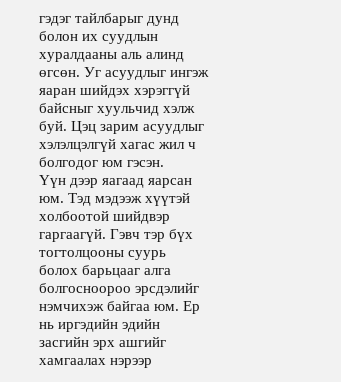гэдэг тайлбарыг дунд болон их суудлын хуралдааны аль алинд өгсөн. Уг асуудлыг ингэж яаран шийдэх хэрэггүй байсныг хуульчид хэлж буй. Цэц зарим асуудлыг хэлэлцэлгүй хагас жил ч болгодог юм гэсэн.
Үүн дээр яагаад яарсан юм. Тэд мэдээж хүүтэй холбоотой шийдвэр гаргаагүй. Гэвч тэр бүх тогтолцооны суурь болох барьцааг алга болгосноороо эрсдэлийг нэмчихэж байгаа юм. Ер нь иргэдийн эдийн засгийн эрх ашгийг хамгаалах нэрээр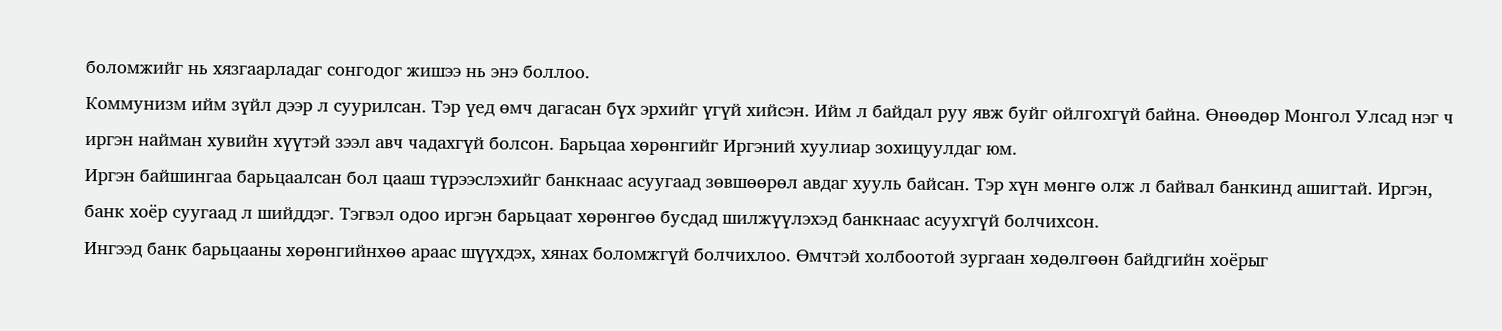боломжийг нь хязгаарладаг сонгодог жишээ нь энэ боллоо.
Коммунизм ийм зүйл дээр л суурилсан. Тэр үед өмч дагасан бүх эрхийг үгүй хийсэн. Ийм л байдал руу явж буйг ойлгохгүй байна. Өнөөдөр Монгол Улсад нэг ч иргэн найман хувийн хүүтэй зээл авч чадахгүй болсон. Барьцаа хөрөнгийг Иргэний хуулиар зохицуулдаг юм.
Иргэн байшингаа барьцаалсан бол цааш түрээслэхийг банкнаас асуугаад зөвшөөрөл авдаг хууль байсан. Тэр хүн мөнгө олж л байвал банкинд ашигтай. Иргэн, банк хоёр суугаад л шийддэг. Тэгвэл одоо иргэн барьцаат хөрөнгөө бусдад шилжүүлэхэд банкнаас асуухгүй болчихсон.
Ингээд банк барьцааны хөрөнгийнхөө араас шүүхдэх, хянах боломжгүй болчихлоо. Өмчтэй холбоотой зургаан хөдөлгөөн байдгийн хоёрыг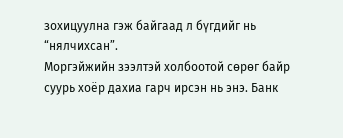зохицуулна гэж байгаад л бүгдийг нь “нялчихсан”.
Моргэйжийн зээлтэй холбоотой сөрөг байр суурь хоёр дахиа гарч ирсэн нь энэ. Банк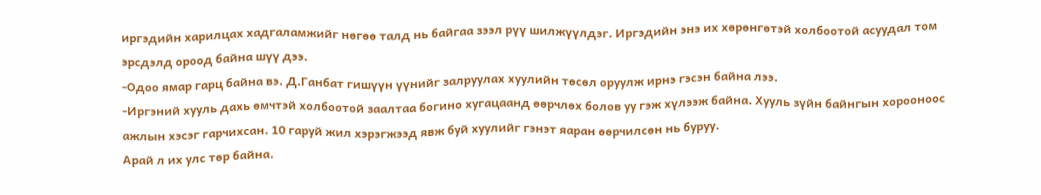иргэдийн харилцах хадгаламжийг нөгөө талд нь байгаа зээл рүү шилжүүлдэг. Иргэдийн энэ их хөрөнгөтэй холбоотой асуудал том эрсдэлд ороод байна шүү дээ.
-Одоо ямар гарц байна вэ. Д.Ганбат гишүүн үүнийг залруулах хуулийн төсөл оруулж ирнэ гэсэн байна лээ.
-Иргэний хууль дахь өмчтэй холбоотой заалтаа богино хугацаанд өөрчлөх болов уу гэж хүлээж байна. Хууль зүйн байнгын хорооноос ажлын хэсэг гарчихсан. 10 гаруй жил хэрэгжээд явж буй хуулийг гэнэт яаран өөрчилсөн нь буруу.
Арай л их улс төр байна.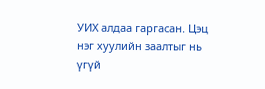УИХ алдаа гаргасан. Цэц нэг хуулийн заалтыг нь үгүй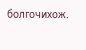болгочихож.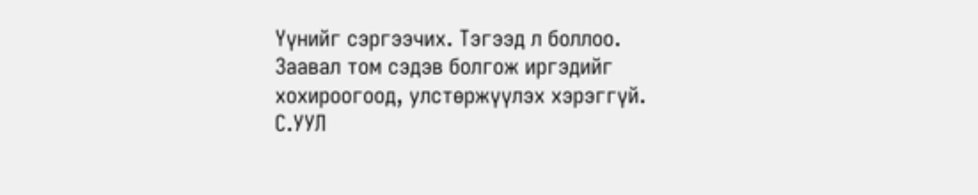Үүнийг сэргээчих. Тэгээд л боллоо. Заавал том сэдэв болгож иргэдийг хохироогоод, улстөржүүлэх хэрэггүй.
С.УУЛ